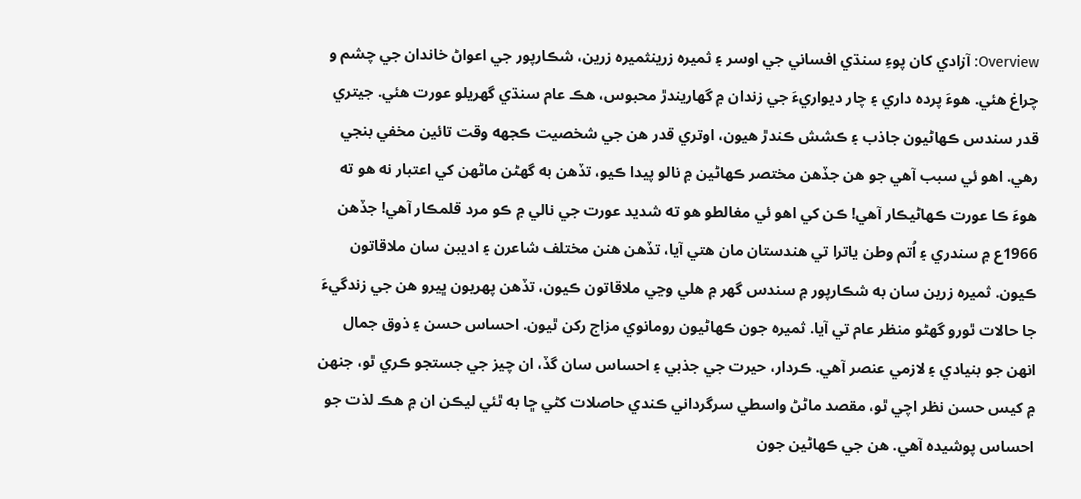Overview: آزادي کان پوءِ سنڌي افساني جي اوسر ۽ ثميره زرينثميره زرين، شڪارپور جي اعواڻ خاندان جي چشم و چراغ هئي. هوءَ پرده داري ۽ چار ديواريءَ جي زندان ۾ گهاريندڙ محبوس، هڪ عام سنڌي گهريلو عورت هئي. جيتري قدر سندس ڪهاڻيون جاذب ۽ ڪشش ڪندڙ هيون، اوتري قدر هن جي شخصيت ڪجهه وقت تائين مخفي بنجي رهي. اهو ئي سبب آهي جو هن جڏهن مختصر ڪهاڻين ۾ نالو پيدا ڪيو، تڏهن به گهڻن ماڻهن کي اعتبار نه هو ته هوءَ ڪا عورت ڪهاڻيڪار آهي! ڪن کي اهو ئي مغالطو هو ته شديد عورت جي نالي ۾ ڪو مرد قلمڪار آهي! جڏهن 1966ع ۾ سندري ۽ اُتم وطن ياترا تي هندستان مان هتي آيا، تڏهن هنن مختلف شاعرن ۽ اديبن سان ملاقاتون ڪيون. ثميره زرين سان به شڪارپور ۾ سندس گهر ۾ هلي وڃي ملاقاتون ڪيون، تڏهن پهريون ڀيرو هن جي زندگيءَ جا حالات ٿورو گهڻو منظر عام تي آيا. ثميره جون ڪهاڻيون رومانوي مزاج رکن ٿيون. احساس حسن ۽ ذوق جمال انهن جو بنيادي ۽ لازمي عنصر آهي. ڪردار، حيرت جي جذبي ۽ احساس سان گڏ، ان چيز جي جستجو ڪري ٿو، جنهن ۾ کيس حسن نظر اچي ٿو، مقصد ماڻڻ واسطي سرگرداني ڪندي حاصلات کڻي ڇا به ٿئي ليڪن ان ۾ هڪ لذت جو احساس پوشيده آهي. هن جي ڪهاڻين جون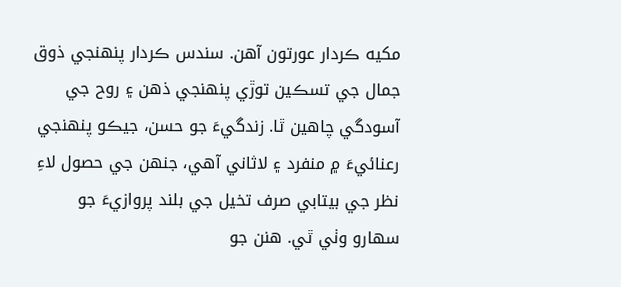مکيه ڪردار عورتون آهن. سندس ڪردار پنهنجي ذوق جمال جي تسڪين توڙي پنهنجي ذهن ۽ روح جي آسودگي چاهين ٿا. زندگيءَ جو حسن، جيڪو پنهنجي رعنائيءَ ۾ منفرد ۽ لاثاني آهي، جنهن جي حصول لاءِ نظر جي بيتابي صرف تخيل جي بلند پروازيءَ جو سهارو وٺي ٿي. هنن جو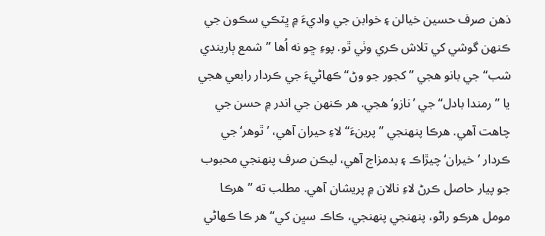ذهن صرف حسين خيالن ۽ خوابن جي واديءَ ۾ ڀٽڪي سڪون جي ڪنهن گوشي کي تلاش ڪري وٺي ٿو. پوءِ ڇو نه اُها ”شمع ٻاريندي شب“ جي بانو هجي ”کجور جو وڻ“ ڪهاڻيءَ جي ڪردار رابعي هجي يا ”رمندا بادل“ جي ’نازو‘ هجي. هر ڪنهن جي اندر ۾ حسن جي چاهت آهي. هرڪا پنهنجي ”پرينءَ“ لاءِ حيران آهي، ’ٿوهر‘جي ڪردار ’خيران‘ چيڙاڪ ۽ بدمزاج آهي، ليڪن صرف پنهنجي محبوب جو پيار حاصل ڪرڻ لاءِ نالان ۾ پريشان آهي. مطلب ته ”هرڪا مومل هرڪو راڻو، پنهنجي پنهنجي، ڪاڪ سڀن کي“ هر ڪا ڪهاڻي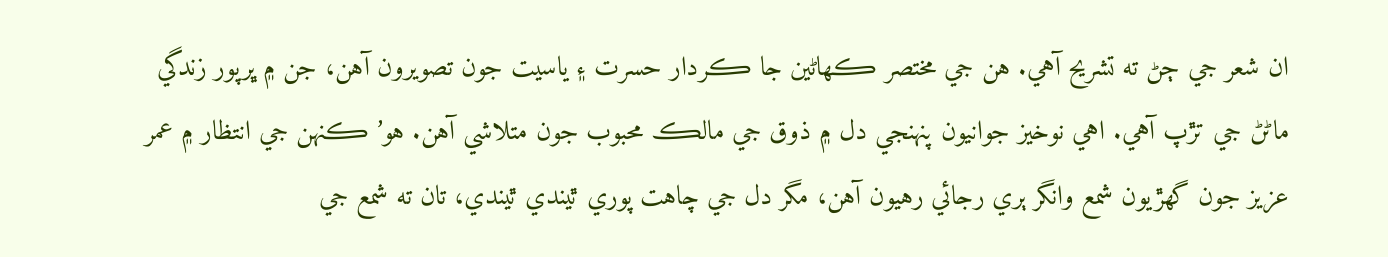ان شعر جي ڄڻ ته تشريح آهي. هن جي مختصر ڪهاڻين جا ڪردار حسرت ۽ ياسيت جون تصويرون آهن، جن ۾ ڀرپور زندگي ماڻڻ جي تڙپ آهي. اهي نوخيز جوانيون پنهنجي دل ۾ ذوق جي مالڪ محبوب جون متلاشي آهن. هو’ ڪنهن جي انتظار ۾ عمر عزيز جون گهڙيون شمع وانگر ٻري رجائي رهيون آهن، مگر دل جي چاهت پوري ٿيندي ٿيندي، تان ته شمع جي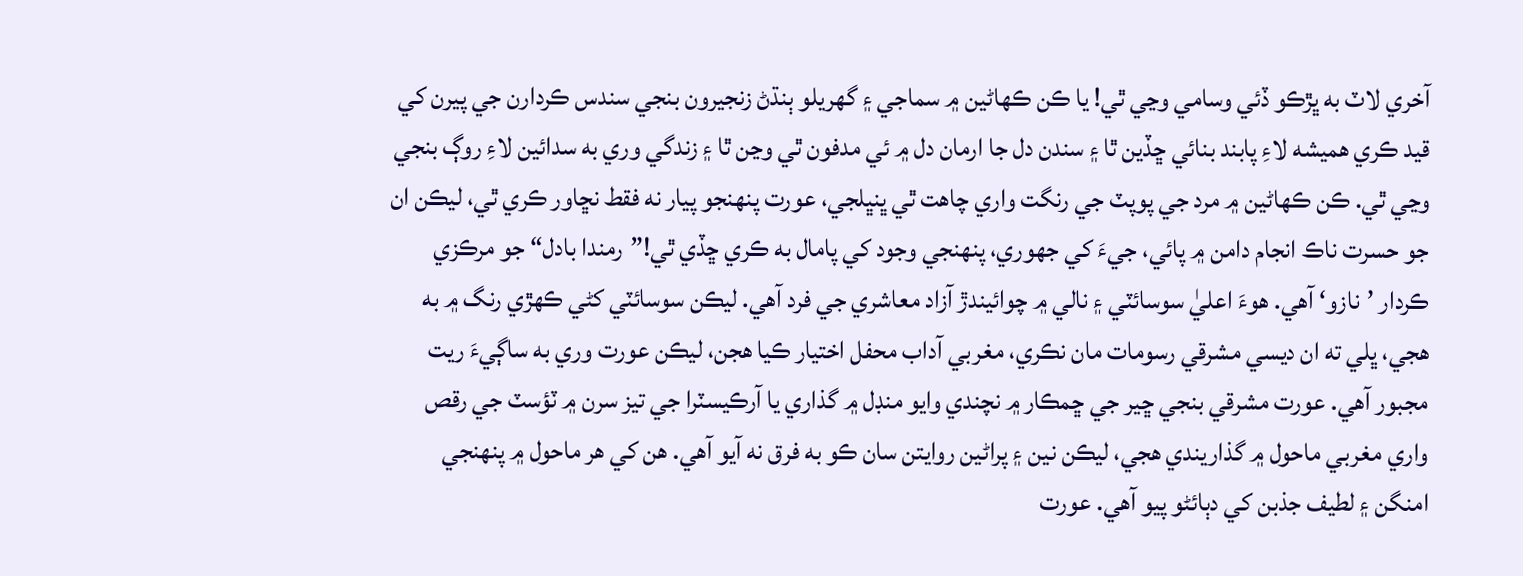آخري لاٽ به ڀڙڪو ڏئي وسامي وڃي ٿي! يا ڪن ڪهاڻين ۾ سماجي ۽ گهريلو ٻنڌڻ زنجيرون بنجي سندس ڪردارن جي پيرن کي قيد ڪري هميشه لاءِ پابند بنائي ڇڏين ٿا ۽ سندن دل جا ارمان دل ۾ ئي مدفون ٿي وڃن ٿا ۽ زندگي وري به سدائين لاءِ روڳ بنجي وڃي ٿي. ڪن ڪهاڻين ۾ مرد جي پوپٽ جي رنگت واري چاهت ٿي ڀنڀلجي، عورت پنهنجو پيار نه فقط نڇاور ڪري ٿي، ليڪن ان جو حسرت ناڪ انجام دامن ۾ پائي، جيءَ کي جهوري، پنهنجي وجود کي پامال به ڪري ڇڏي ٿي!”رمندا بادل“ جو مرڪزي ڪردار ’نازو‘ آهي. هوءَ اعليٰ سوسائٽي ۽ نالي ۾ چوائيندڙ آزاد معاشري جي فرد آهي. ليڪن سوسائٽي کڻي ڪهڙي رنگ ۾ به هجي، ڀلي ته ان ديسي مشرقي رسومات مان نڪري، مغربي آداب محفل اختيار ڪيا هجن، ليڪن عورت وري به ساڳيءَ ريت مجبور آهي. عورت مشرقي بنجي ڇير جي ڇمڪار ۾ نچندي وايو منڊل ۾ گذاري يا آرڪيسٽرا جي تيز سرن ۾ ٽؤسٽ جي رقص واري مغربي ماحول ۾ گذاريندي هجي، ليڪن نين ۽ پراڻين روايتن سان ڪو به فرق نه آيو آهي. هن کي هر ماحول ۾ پنهنجي امنگن ۽ لطيف جذبن کي دٻائڻو پيو آهي. عورت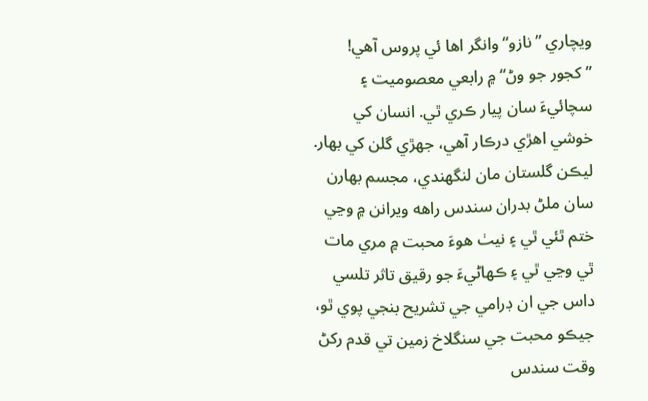ويچاري ”نازو“ وانگر اها ئي پروس آهي! ”کجور جو وڻ“ ۾ رابعي معصوميت ۽ سچائيءَ سان پيار ڪري ٿي. انسان کي خوشي اهڙي درڪار آهي، جهڙي گلن کي بهار. ليڪن گلستان مان لنگهندي، مجسم بهارن سان ملڻ بدران سندس راهه ويرانن ۾ وڃي ختم ٿئي ٿي ۽ نيٺ هوءَ محبت ۾ مري مات ٿي وڃي ٿي ۽ ڪهاڻيءَ جو رقيق تاثر تلسي داس جي ان ڊرامي جي تشريح بنجي پوي ٿو، جيڪو محبت جي سنگلاخ زمين تي قدم رکڻ وقت سندس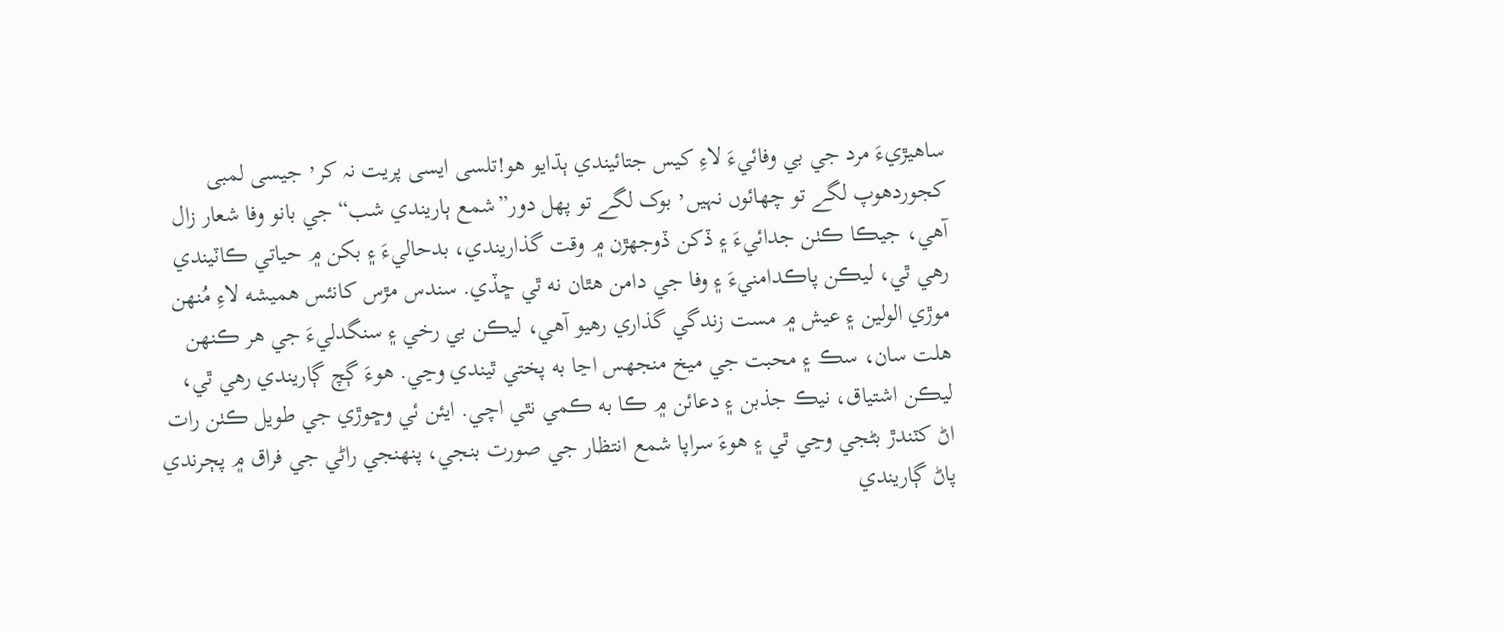ساهيڙيءَ مرد جي بي وفائيءَ لاءِ کيس جتائيندي ٻڌايو هو!تلسی ایسی پریت نہ کر٬ جیسی لمبی کجوردھوپ لگے تو چھائوں نہیں٬ بوک لگے تو پھل دور”شمع ٻاريندي شب“ جي بانو وفا شعار زال آهي، جيڪا ڪٺن جدائيءَ ۽ ڏکن ڏوجهڙن ۾ وقت گذاريندي، بدحاليءَ ۽ بکن ۾ حياتي ڪاٽيندي رهي ٿي، ليڪن پاڪدامنيءَ ۽ وفا جي دامن هٿان نه ٿي ڇڏي. سندس مڙس کانئس هميشه لاءِ مُنهن موڙي الولين ۽ عيش ۾ مست زندگي گذاري رهيو آهي، ليڪن بي رخي ۽ سنگدليءَ جي هر ڪنهن هلت سان، سڪ ۽ محبت جي ميخ منجهس اڃا به پختي ٿيندي وڃي. هوءَ ڳچ ڳاريندي رهي ٿي، ليڪن اشتياق، نيڪ جذبن ۽ دعائن ۾ ڪا به ڪمي نٿي اچي. ايئن ئي وڇوڙي جي طويل ڪٺن رات اڻ کٽندڙ بڻجي وڃي ٿي ۽ هوءَ سراپا شمع انتظار جي صورت بنجي، پنهنجي راڻي جي فراق ۾ پڄرندي پاڻ ڳاريندي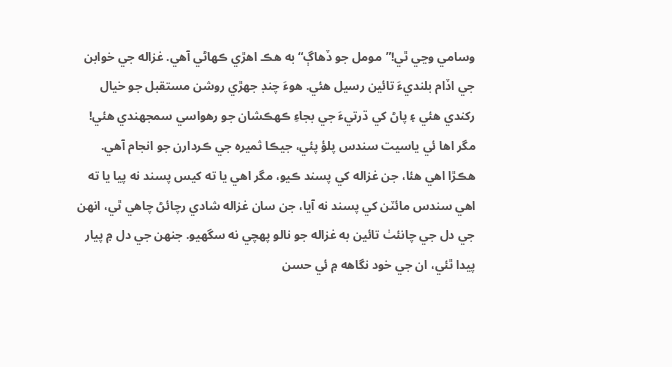وسامي وڃي ٿي!”مومل جو ڏهاڳ“ به هڪ اهڙي ڪهاڻي آهي. غزاله جي خوابن جي اڏام بلنديءَ تائين رسيل هئي. هوءَ چنڊ جهڙي روشن مستقبل جو خيال رکندي هئي ۽ پاڻ کي ڌرتيءَ جي بجاءِ ڪهڪشان جو رهواسي سمجهندي هئي! مگر اها ئي ياسيت سندس پلؤ پئي، جيڪا ثميره جي ڪردارن جو انجام آهي. هڪڙا اهي هئا، جن غزاله کي پسند ڪيو، مگر اهي يا ته کيس پسند نه پيا يا ته اهي سندس مائٽن کي پسند نه آيا، جن سان غزاله شادي رچائڻ چاهي ٿي، انهن جي دل جي چانئٺ تائين به غزاله جو نالو پهچي نه سگهيو. جنهن جي دل ۾ پيار پيدا ٿئي، ان جي خود نگاهه ۾ ئي حسن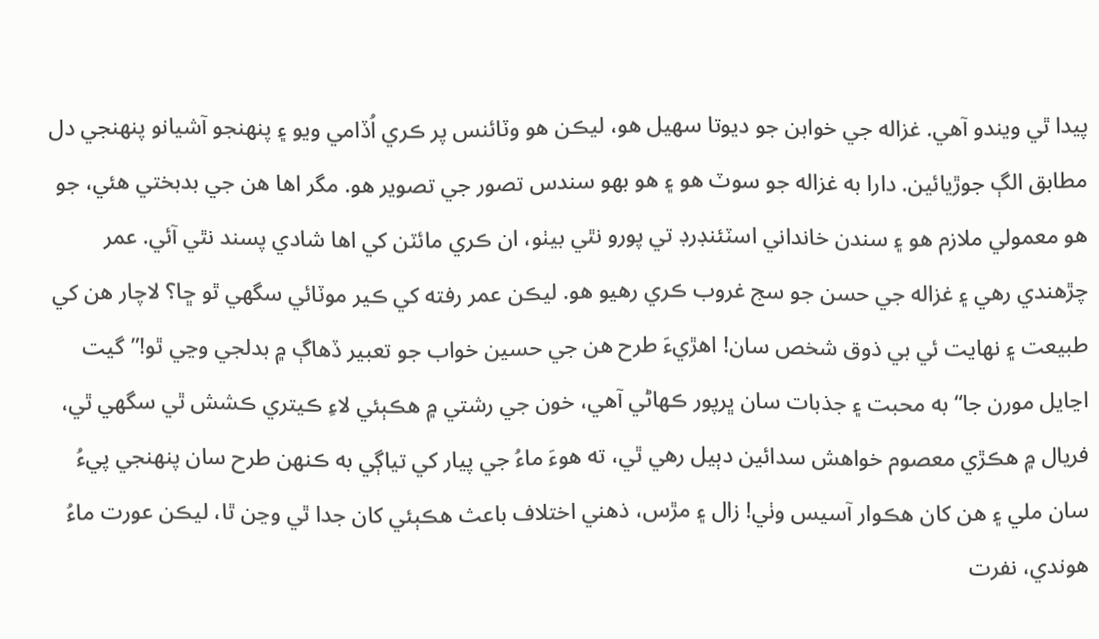پيدا ٿي ويندو آهي. غزاله جي خوابن جو ديوتا سهيل هو، ليڪن هو وٽائنس پر ڪري اُڏامي ويو ۽ پنهنجو آشيانو پنهنجي دل مطابق الڳ جوڙيائين. دارا به غزاله جو سوٽ هو ۽ هو بهو سندس تصور جي تصوير هو. مگر اها هن جي بدبختي هئي، جو هو معمولي ملازم هو ۽ سندن خانداني اسٽئنڊرڊ تي پورو نٿي بيٺو، ان ڪري مائٽن کي اها شادي پسند نٿي آئي. عمر چڙهندي رهي ۽ غزاله جي حسن جو سج غروب ڪري رهيو هو. ليڪن عمر رفته کي ڪير موٽائي سگهي ٿو ڇا؟ لاچار هن کي طبيعت ۽ نهايت ئي بي ذوق شخص سان! اهڙيءَ طرح هن جي حسين خواب جو تعبير ڏهاڳ ۾ بدلجي وڃي ٿو!”گيت اڃايل مورن جا“ به محبت ۽ جذبات سان ڀرپور ڪهاڻي آهي، خون جي رشتي ۾ هڪٻئي لاءِ ڪيتري ڪشش ٿي سگهي ٿي، فريال ۾ هڪڙي معصوم خواهش سدائين دٻيل رهي ٿي، ته هوءَ ماءُ جي پيار کي تياڳي به ڪنهن طرح سان پنهنجي پيءُ سان ملي ۽ هن کان هڪوار آسيس وٺي! زال ۽ مڙس، ذهني اختلاف باعث هڪٻئي کان جدا ٿي وڃن ٿا، ليڪن عورت ماءُ هوندي، نفرت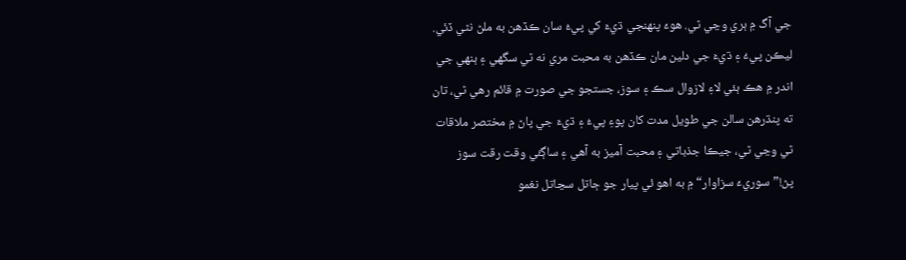جي آگ ۾ ٻري وڃي ٿي. هوءَ پنهنجي ڌيءَ کي پيءُ سان ڪڏهن به ملڻ نٿي ڏئي. ليڪن پيءُ ۽ ڌيءَ جي دلين مان ڪڏهن به محبت مري نه ٿي سگهي ۽ ٻنهي جي اندر ۾ هڪ ٻئي لاءِ لازوال سڪ ۽ سوز، جستجو جي صورت ۾ قائم رهي ٿي، تان ته پنڌرهن سالن جي طويل مدت کان پوءِ پيءُ ۽ ڌيءَ جي پاڻ ۾ مختصر ملاقات ٿي وڃي ٿي، جيڪا جذباتي ۽ محبت آميز به آهي ۽ ساڳئي وقت رقت سوز پڻ!”سوريءَ سزاوار“ ۾ به اهو ئي پيار جو ڄاتل سڃاتل نغمو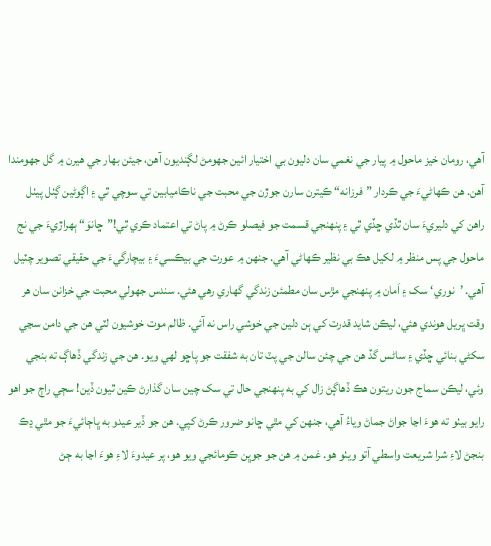آهي، رومان خيز ماحول ۾ پيار جي نغمي سان دليون بي اختيار ائين جهومڻ لڳنديون آهن، جيئن بهار جي هيرن ۾ گل جهومندا آهن. هن ڪهاڻيءَ جي ڪردار ”فرزانه“ ڪيترن سارن جوڙن جي محبت جي ناڪاميابين تي سوچي ٿي ۽ اڳوڻين ڳٺل پيٺل راهن کي دليريءَ سان ٿڏي ڇڏي ٿي ۽ پنهنجي قسمت جو فيصلو ڪرڻ ۾ پاڻ تي اعتماد ڪري ٿي!”ڇانوَ“ ٻهراڙيءَ جي نج ماحول جي پس منظر ۾ لکيل هڪ بي نظير ڪهاڻي آهي. جنهن ۾ عورت جي بيڪسيءَ ۽ بيچارگيءَ جي حقيقي تصوير چٽيل آهي. ’نوري‘ سک ۽ اَمان ۾ پنهنجي مڙس سان مطمئن زندگي گهاري رهي هئي. سندس جهولي محبت جي خزانن سان هر وقت ڀريل هوندي هئي، ليڪن شايد قدرت کي ٻن دلين جي خوشي راس نه آئي. ظالم موت خوشيون لٽي هن جي دامن سڃي سکڻي بنائي ڇڏي ۽ ساڻس گڏ هن جي چئن سالن جي پٽ تان به شفقت جو پاڇو لهي ويو. هن جي زندگي ڏهاڳ ته بنجي وئي، ليڪن سماج جون ريتون هڪ ڏهاڳڻ زال کي به پنهنجي حال تي سک چين سان گذارڻ ڪين ٿيون ڏين! سڄي راڄ جو اهو رايو بيٺو ته هوءَ اڃا جواڻ جماڻ وياءُ آهي، جنهن کي مٿي ڇانو ضرور ڪرڻ کپي. هن جو ڏير عيدو به ڀاڄائيءَ جو مٿي ڍڪ بنجڻ لاءِ شرا شريعت واسطي آتو ويٺو هو. غمن ۾ هن جو جوڀن ڪومائجي ويو هو، پر عيدوءَ لاءِ هوءَ اڃا به ڄڻ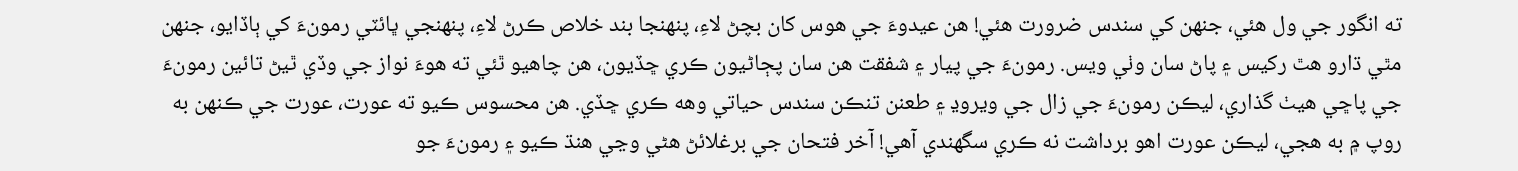ته انگور جي ول هئي، جنهن کي سندس ضرورت هئي! هن عيدوءَ جي هوس کان بچڻ لاءِ، پنهنجا بند خلاص ڪرڻ لاءِ، پنهنجي ڀائٽي رمونءَ کي ٻاڏايو، جنهن مٿي ڌارو هٿ رکيس ۽ پاڻ سان وٺي ويس. رمونءَ جي پيار ۽ شفقت هن سان پڄاڻيون ڪري ڇڏيون، هن چاهيو ٿئي ته هوءَ نواز جي وڏي ٿيڻ تائين رمونءَ جي پاڇي هيٺ گذاري، ليڪن رمونءَ جي زال جي ويروڍ ۽ طعنن تنڪن سندس حياتي وهه ڪري ڇڏي. هن محسوس ڪيو ته عورت، عورت جي ڪنهن به روپ ۾ به هجي، ليڪن عورت اهو برداشت نه ڪري سگهندي آهي! آخر فتحان جي برغلائڻ هڻي وڃي هنڌ ڪيو ۽ رمونءَ جو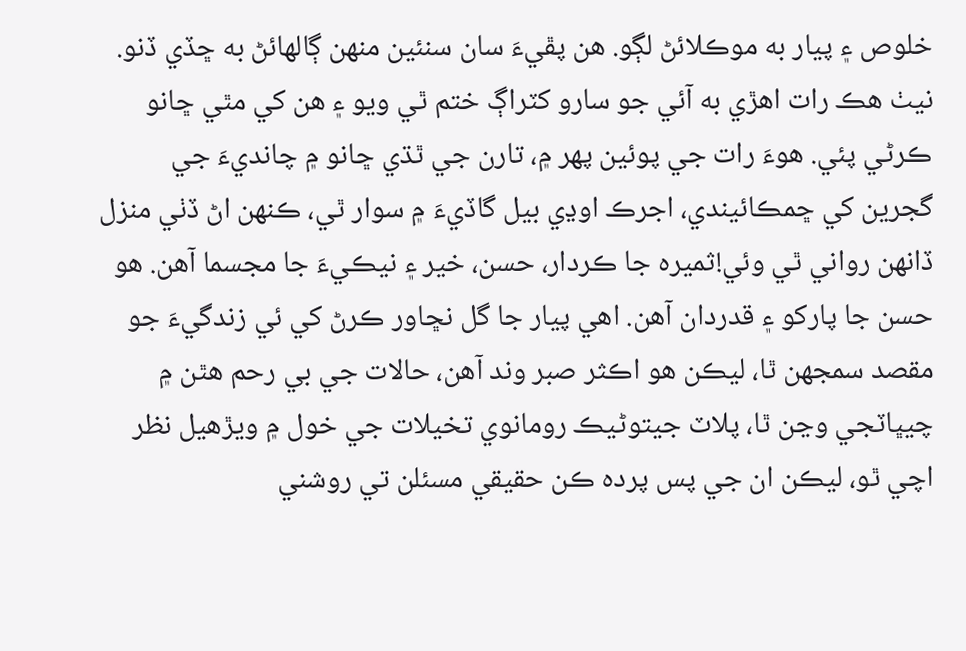خلوص ۽ پيار به موڪلائڻ لڳو. هن پڦيءَ سان سنئين منهن ڳالهائڻ به ڇڏي ڏنو. نيٺ هڪ رات اهڙي به آئي جو سارو کٽراڳ ختم ٿي ويو ۽ هن کي مٿي ڇانو ڪرڻي پئي. هوءَ رات جي پوئين پهر ۾، تارن جي ٿڌي ڇانو ۾ چانديءَ جي گجرين کي ڇمڪائيندي، اجرڪ اوڍي بيل گاڏيءَ ۾ سوار ٿي، ڪنهن اڻ ڏٺي منزل ڏانهن رواني ٿي وئي!ثميره جا ڪردار، حسن، خير ۽ نيڪيءَ جا مجسما آهن. هو حسن جا پارکو ۽ قدردان آهن. اهي پيار جا گل نڇاور ڪرڻ کي ئي زندگيءَ جو مقصد سمجهن ٿا، ليڪن هو اڪثر صبر وند آهن، حالات جي بي رحم هٿن ۾ چيڀاٽجي وڃن ٿا، پلاٽ جيتوڻيڪ رومانوي تخيلات جي خول ۾ ويڙهيل نظر اچي ٿو، ليڪن ان جي پس پرده ڪن حقيقي مسئلن تي روشني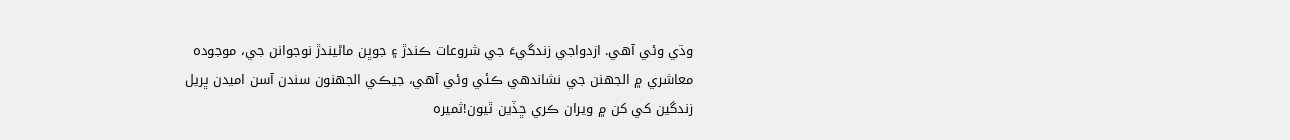وڌي وئي آهي. ازدواجي زندگيءَ جي شروعات ڪندڙ ۽ جوڀن ماڻيندڙ نوجوانن جي، موجوده معاشري ۾ الجهنن جي نشاندهي ڪئي وئي آهي، جيڪي الجهنون سندن آسن اميدن ڀريل زندگين کي کن ۾ ويران ڪري ڇڏين ٿيون!ثميره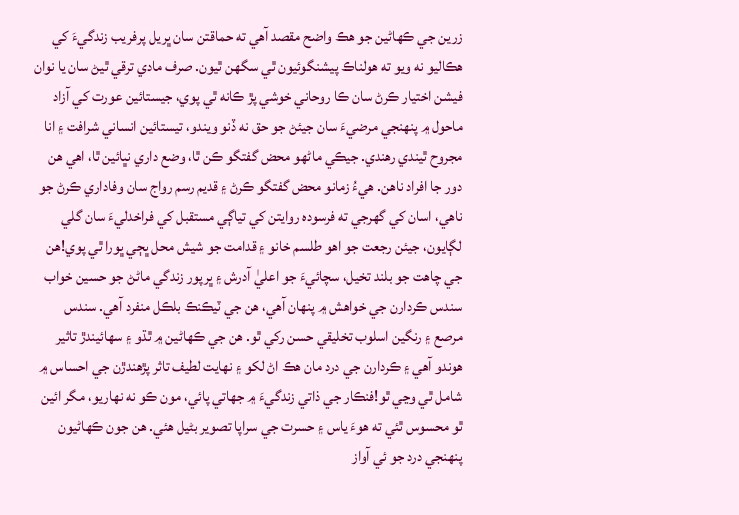زرين جي ڪهاڻين جو هڪ واضح مقصد آهي ته حماقتن سان ڀريل پرفريب زندگيءَ کي هڪاليو نه ويو ته هولناڪ پيشنگوئيون ٿي سگهن ٿيون. صرف مادي ترقي ٿيڻ سان يا نوان فيشن اختيار ڪرڻ سان ڪا روحاني خوشي پڙ ڪانه ٿي پوي، جيستائين عورت کي آزاد ماحول ۾ پنهنجي مرضيءَ سان جيئڻ جو حق نه ڏنو ويندو، تيستائين انساني شرافت ۽ انا مجروح ٿيندي رهندي. جيڪي ماڻهو محض گفتگو ڪن ٿا، وضع داري نڀائين ٿا، اهي هن دور جا افراد ناهن. هيءُ زمانو محض گفتگو ڪرڻ ۽ قديم رسم رواج سان وفاداري ڪرڻ جو ناهي، اسان کي گهرجي ته فرسوده روايتن کي تياڳي مستقبل کي فراخدليءَ سان گلي لڳايون، جيئن رجعت جو اهو طلسم خانو ۽ قدامت جو شيش محل ڀڄي ڀورا ٿي پوي!هن جي چاهت جو بلند تخيل، سچائيءَ جو اعليٰ آدرش ۽ ڀرپور زندگي ماڻڻ جو حسين خواب سندس ڪردارن جي خواهش ۾ پنهان آهي، هن جي ٽيڪنڪ بلڪل منفرد آهي. سندس مرصع ۽ رنگين اسلوب تخليقي حسن رکي ٿو. هن جي ڪهاڻين ۾ ٿڌو ۽ سهائيندڙ تاثير هوندو آهي ۽ ڪردارن جي درد مان هڪ اڻ لکو ۽ نهايت لطيف تاثر پڙهندڙن جي احساس ۾ شامل ٿي وڃي ٿو!فنڪار جي ذاتي زندگيءَ ۾ جهاتي پائي، مون ڪو نه نهاريو، مگر ائين ٿو محسوس ٿئي ته هوءَ ياس ۽ حسرت جي سراپا تصوير بڻيل هئي. هن جون ڪهاڻيون پنهنجي درد جو ئي آواز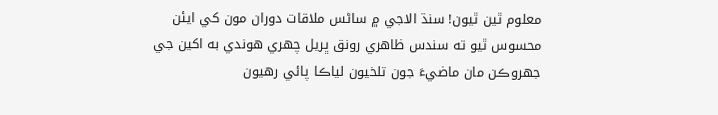معلوم ٿين ٿيون! سنڌ الاجي ۾ ساڻس ملاقات دوران مون کي ايئن محسوس ٿيو ته سندس ظاهري رونق ڀريل چهري هوندي به اکين جي جهروڪن مان ماضيءَ جون تلخيون لياڪا پائي رهيون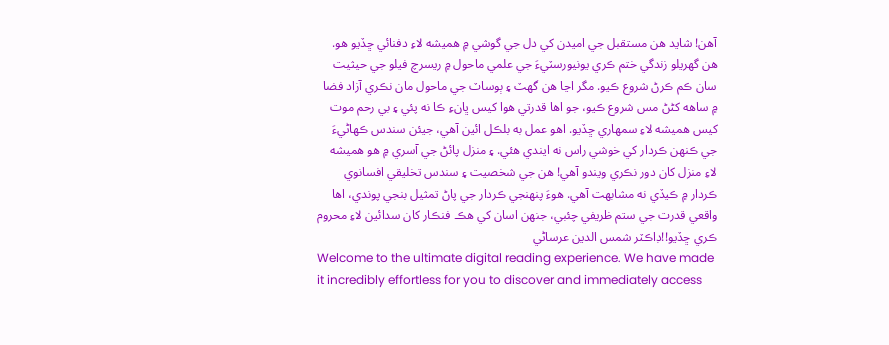آهن! شايد هن مستقبل جي اميدن کي دل جي گوشي ۾ هميشه لاءِ دفنائي ڇڏيو هو. هن گهريلو زندگي ختم ڪري يونيورسٽيءَ جي علمي ماحول ۾ ريسرچ فيلو جي حيثيت سان ڪم ڪرڻ شروع ڪيو. مگر اڃا هن گهٽ ۽ ٻوساٽ جي ماحول مان نڪري آزاد فضا ۾ ساهه کڻڻ مس شروع ڪيو، جو اها قدرتي هوا کيس ڀانءِ ڪا نه پئي ۽ بي رحم موت کيس هميشه لاءِ سمهاري ڇڏيو. اهو عمل به بلڪل ائين آهي، جيئن سندس ڪهاڻيءَ جي ڪنهن ڪردار کي خوشي راس نه ايندي هئي. ۽ منزل پائڻ جي آسري ۾ هو هميشه لاءِ منزل کان دور نڪري ويندو آهي! هن جي شخصيت ۽ سندس تخليقي افسانوي ڪردار ۾ ڪيڏي نه مشابهت آهي. هوءَ پنهنجي ڪردار جي پاڻ تمثيل بنجي پوندي، اها واقعي قدرت جي ستم ظريفي چئبي، جنهن اسان کي هڪ فنڪار کان سدائين لاءِ محروم ڪري ڇڏيو!!ڊاڪٽر شمس الدين عرساڻي
Welcome to the ultimate digital reading experience. We have made it incredibly effortless for you to discover and immediately access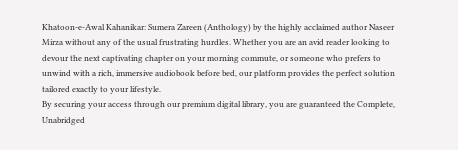Khatoon-e-Awal Kahanikar: Sumera Zareen (Anthology) by the highly acclaimed author Naseer Mirza without any of the usual frustrating hurdles. Whether you are an avid reader looking to devour the next captivating chapter on your morning commute, or someone who prefers to unwind with a rich, immersive audiobook before bed, our platform provides the perfect solution tailored exactly to your lifestyle.
By securing your access through our premium digital library, you are guaranteed the Complete, Unabridged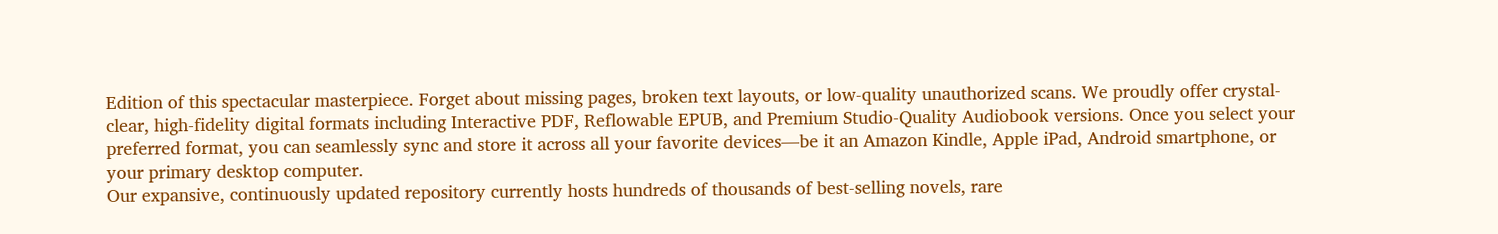Edition of this spectacular masterpiece. Forget about missing pages, broken text layouts, or low-quality unauthorized scans. We proudly offer crystal-clear, high-fidelity digital formats including Interactive PDF, Reflowable EPUB, and Premium Studio-Quality Audiobook versions. Once you select your preferred format, you can seamlessly sync and store it across all your favorite devices—be it an Amazon Kindle, Apple iPad, Android smartphone, or your primary desktop computer.
Our expansive, continuously updated repository currently hosts hundreds of thousands of best-selling novels, rare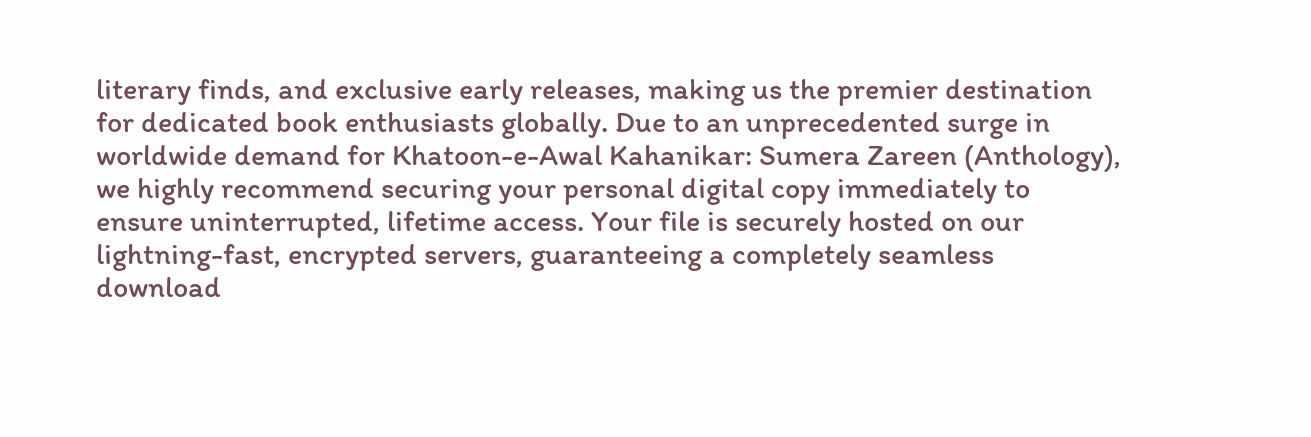literary finds, and exclusive early releases, making us the premier destination for dedicated book enthusiasts globally. Due to an unprecedented surge in worldwide demand for Khatoon-e-Awal Kahanikar: Sumera Zareen (Anthology), we highly recommend securing your personal digital copy immediately to ensure uninterrupted, lifetime access. Your file is securely hosted on our lightning-fast, encrypted servers, guaranteeing a completely seamless download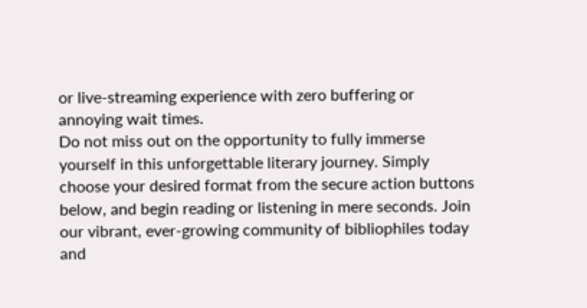or live-streaming experience with zero buffering or annoying wait times.
Do not miss out on the opportunity to fully immerse yourself in this unforgettable literary journey. Simply choose your desired format from the secure action buttons below, and begin reading or listening in mere seconds. Join our vibrant, ever-growing community of bibliophiles today and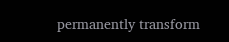permanently transform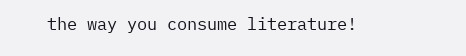the way you consume literature!